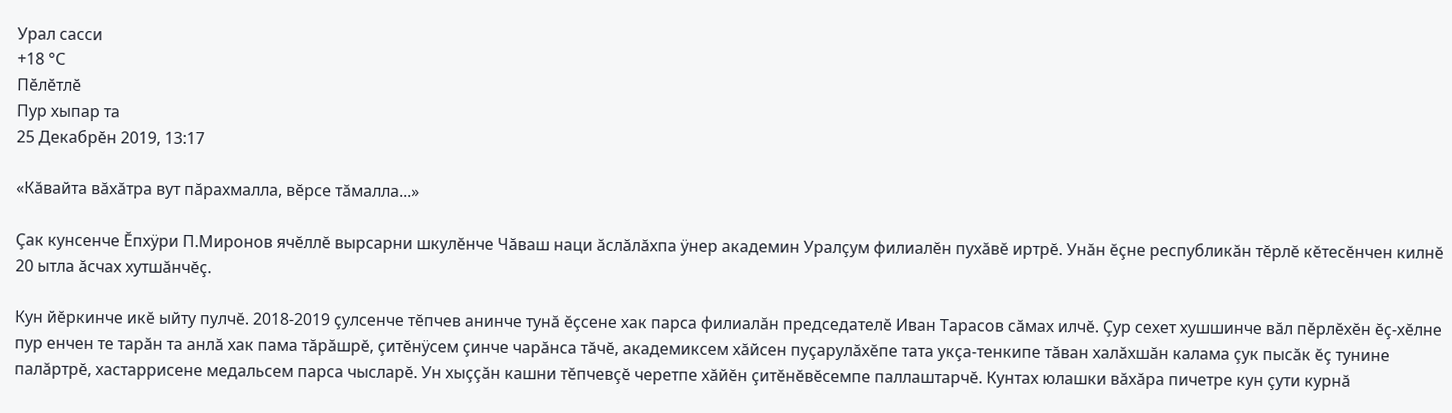Урал сасси
+18 °С
Пӗлӗтлӗ
Пур хыпар та
25 Декабрӗн 2019, 13:17

«Кăвайта вăхăтра вут пăрахмалла, вĕрсе тăмалла...»

Çак кунсенче Ĕпхÿри П.Миронов ячĕллĕ вырсарни шкулĕнче Чăваш наци ăслăлăхпа ÿнер академин Уралçум филиалĕн пухăвĕ иртрĕ. Унăн ĕçне республикăн тĕрлĕ кĕтесĕнчен килнĕ 20 ытла ăсчах хутшăнчĕç.

Кун йĕркинче икĕ ыйту пулчĕ. 2018-2019 çулсенче тĕпчев анинче тунă ĕçсене хак парса филиалăн председателĕ Иван Тарасов сăмах илчĕ. Çур сехет хушшинче вăл пĕрлĕхĕн ĕç-хĕлне пур енчен те тарăн та анлă хак пама тăрăшрĕ, çитĕнÿсем çинче чарăнса тăчĕ, академиксем хăйсен пуçарулăхĕпе тата укçа-тенкипе тăван халăхшăн калама çук пысăк ĕç тунине палăртрĕ, хастаррисене медальсем парса чысларĕ. Ун хыççăн кашни тĕпчевçĕ черетпе хăйĕн çитĕнĕвĕсемпе паллаштарчĕ. Кунтах юлашки вăхăра пичетре кун çути курнă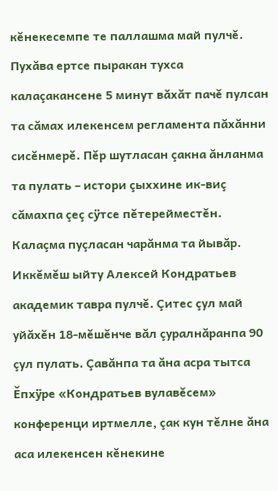кĕнекесемпе те паллашма май пулчĕ. Пухăва ертсе пыракан тухса калаçакансене 5 минут вăхăт пачĕ пулсан та сăмах илекенсем регламента пăхăнни сисĕнмерĕ. Пĕр шутласан çакна ăнланма та пулать – истори çыххине ик-виç сăмахпа çеç сÿтсе пĕтерейместĕн. Калаçма пуçласан чарăнма та йывăр.
Иккĕмĕш ыйту Алексей Кондратьев академик тавра пулчĕ. Çитес çул май уйăхĕн 18-мĕшĕнче вăл çуралнăранпа 90 çул пулать. Çавăнпа та ăна асра тытса Ĕпхÿре «Кондратьев вулавĕсем» конференци иртмелле, çак кун тĕлне ăна аса илекенсен кĕнекине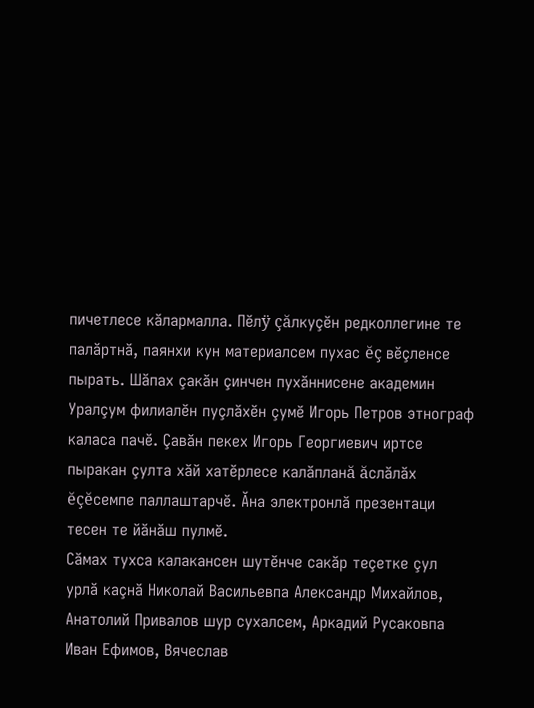пичетлесе кăлармалла. Пĕлÿ çăлкуçĕн редколлегине те палăртнă, паянхи кун материалсем пухас ĕç вĕçленсе пырать. Шăпах çакăн çинчен пухăннисене академин Уралçум филиалĕн пуçлăхĕн çумĕ Игорь Петров этнограф каласа пачĕ. Çавăн пекех Игорь Георгиевич иртсе пыракан çулта хăй хатĕрлесе калăпланă ăслăлăх ĕçĕсемпе паллаштарчĕ. Ăна электронлă презентаци тесен те йăнăш пулмĕ.
Сăмах тухса калакансен шутĕнче сакăр теçетке çул урлă каçнă Николай Васильевпа Александр Михайлов, Анатолий Привалов шур сухалсем, Аркадий Русаковпа Иван Ефимов, Вячеслав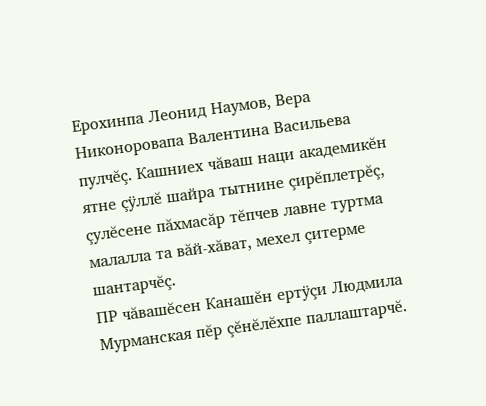Ерохинпа Леонид Наумов, Вера Никоноровапа Валентина Васильева пулчĕç. Кашниех чăваш наци академикĕн ятне çÿллĕ шайра тытнине çирĕплетрĕç, çулĕсене пăхмасăр тĕпчев лавне туртма малалла та вăй-хăват, мехел çитерме шантарчĕç.
ПР чăвашĕсен Канашĕн ертÿçи Людмила Мурманская пĕр çĕнĕлĕхпе паллаштарчĕ.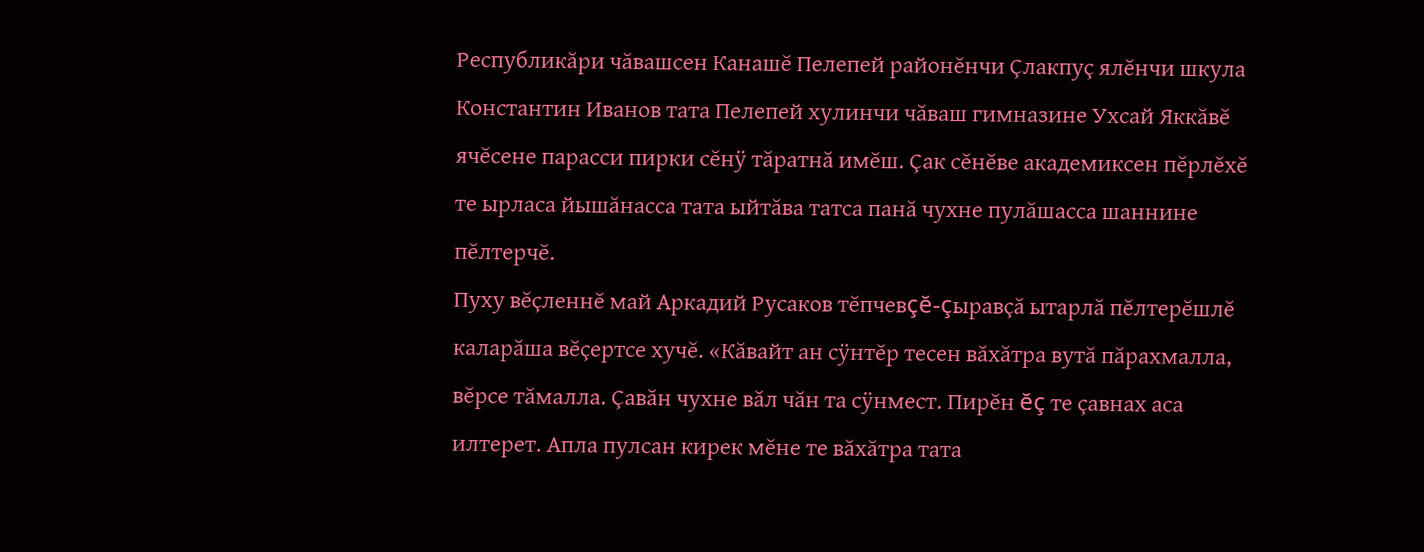Республикăри чăвашсен Канашĕ Пелепей районĕнчи Çлакпуç ялĕнчи шкула Константин Иванов тата Пелепей хулинчи чăваш гимназине Ухсай Яккăвĕ ячĕсене парасси пирки сĕнÿ тăратнă имĕш. Çак сĕнĕве академиксен пĕрлĕхĕ те ырласа йышăнасса тата ыйтăва татса панă чухне пулăшасса шаннине пĕлтерчĕ.
Пуху вĕçленнĕ май Аркадий Русаков тĕпчевçĕ-çыравçă ытарлă пĕлтерĕшлĕ каларăша вĕçертсе хучĕ. «Кăвайт ан сÿнтĕр тесен вăхăтра вутă пăрахмалла, вĕрсе тăмалла. Çавăн чухне вăл чăн та сÿнмест. Пирĕн ĕç те çавнах аса илтерет. Апла пулсан кирек мĕне те вăхăтра тата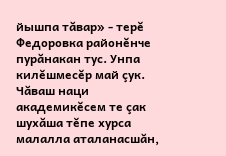йышпа тăвар» - терĕ Федоровка районĕнче пурăнакан тус. Унпа килĕшмесĕр май çук. Чăваш наци академикĕсем те çак шухăша тĕпе хурса малалла аталанасшăн,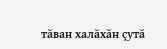тăван халăхăн çутă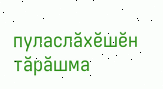пуласлăхĕшĕн тăрăшма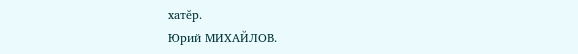хатĕр.
Юрий МИХАЙЛОВ.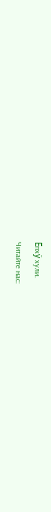Ĕпхÿ хули.
Читайте нас: